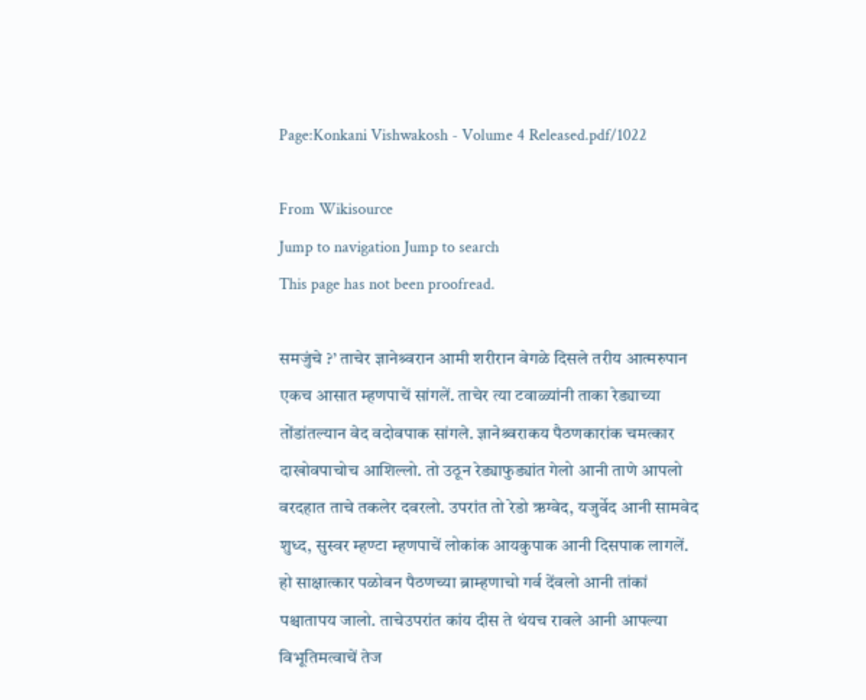Page:Konkani Vishwakosh - Volume 4 Released.pdf/1022

From Wikisource
Jump to navigation Jump to search
This page has not been proofread.

समजुंचे ?’ ताचेर ज्ञानेश्र्वरान आमी शरीरान वेगळे दिसले तरीय आत्मरुपान एकच आसात म्हणपाचें सांगलें. ताचेर त्या टवाळ्यांनी ताका रेड्याच्या तोंडांतल्यान वेद वदोवपाक सांगले. ज्ञानेश्र्वराकय पैठणकारांक चमत्कार दाखोवपाचोच आशिल्लो. तो उठून रेड्याफुड्यांत गेलो आनी ताणे आपलो वरदहात ताचे तकलेर दवरलो. उपरांत तो रेडो ऋग्वेद, यजुर्वेद आनी सामवेद शुध्द, सुस्वर म्हण्टा म्हणपाचें लोकांक आयकुपाक आनी दिसपाक लागलें. हो साक्षात्कार पळोवन पैठणच्या ब्राम्हणाचो गर्व देंवलो आनी तांकां पश्चातापय जालो. ताचेउपरांत कांय दीस ते थंयच रावले आनी आपल्या विभूतिमत्वाचें तेज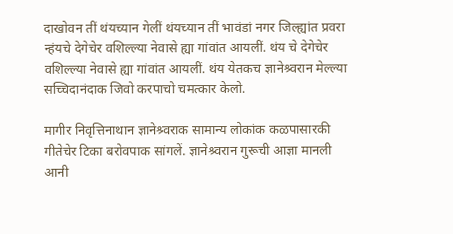दाखोवन तीं थंयच्यान गेलीं थंयच्यान तीं भावंडां नगर जिल्ह्यांत प्रवरा न्हंयचे देगेचेर वशिल्ल्या नेवासे ह्या गांवांत आयलीं. थंय चे देगेचेर वशिल्ल्या नेवासे ह्या गांवांत आयलीं. थंय येतकच ज्ञानेश्र्वरान मेल्ल्या सच्चिदानंदाक जिवो करपाचो चमत्कार केलो.

मागीर निवृत्तिनाथान ज्ञानेश्र्वराक सामान्य लोकांक कळपासारकी गीतेचेर टिका बरोवपाक सांगलें. ज्ञानेश्र्वरान गुरूची आज्ञा मानली आनी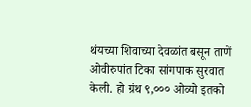थंयच्या शिवाच्या देवळांत बसून ताणें ओवीरुपांत टिका सांगपाक सुरवात केली. हो ग्रंथ ९,००० ओव्यो इतको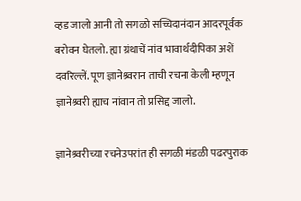व्हड जालो आनी तो सगळो सच्चिदानंदान आदरपूर्वक बरोवन घेतलो. ह्या ग्रंथाचें नांव भावार्थदीपिका अशें दवरिल्लें. पूण ज्ञानेश्र्वरान ताची रचना केली म्हणून ज्ञानेश्र्वरी ह्याच नांवान तो प्रसिद्द जालो.

ज्ञानेश्र्वरीच्या रचनेउपरांत ही सगळी मंडळी पढरपुराक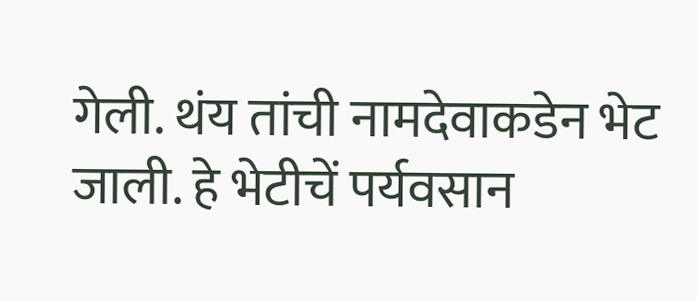गेली. थंय तांची नामदेवाकडेन भेट जाली. हे भेटीचें पर्यवसान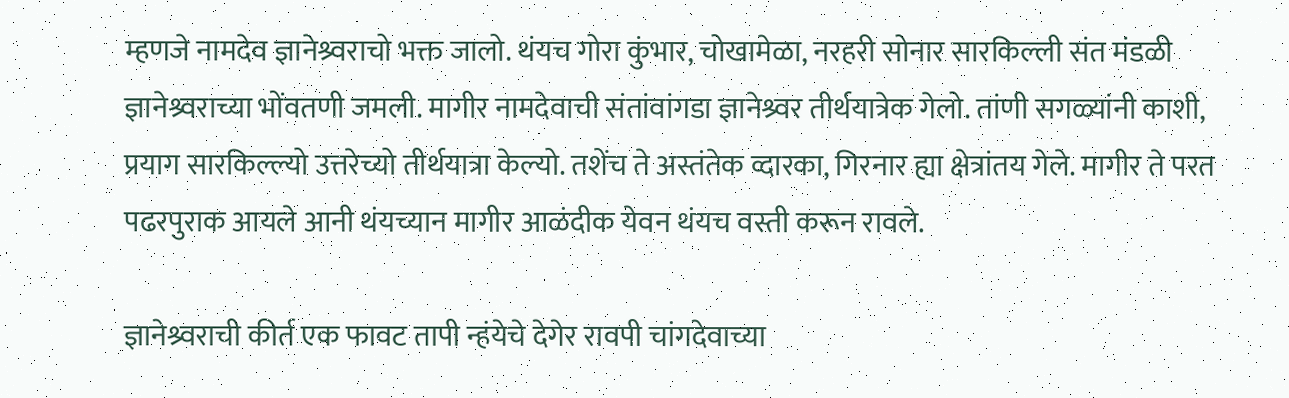म्हणजे नामदेव ज्ञानेश्र्वराचो भक्त जालो. थंयच गोरा कुंभार, चोखामेळा, नरहरी सोनार सारकिल्ली संत मंडळी ज्ञानेश्र्वराच्या भोंवतणी जमली. मागीर नामदेवाची संतांवांगडा ज्ञानेश्र्वर तीर्थयात्रेक गेलो. तांणी सगळ्यांनी काशी, प्रयाग सारकिल्ल्यो उत्तरेच्यो तीर्थयात्रा केल्यो. तशेंच ते अस्तंतेक व्दारका, गिरनार ह्या क्षेत्रांतय गेले. मागीर ते परत पढरपुराक आयले आनी थंयच्यान मागीर आळंदीक येवन थंयच वस्ती करून रावले.

ज्ञानेश्र्वराची कीर्त एक फावट तापी न्हंयेचे देगेर रावपी चांगदेवाच्या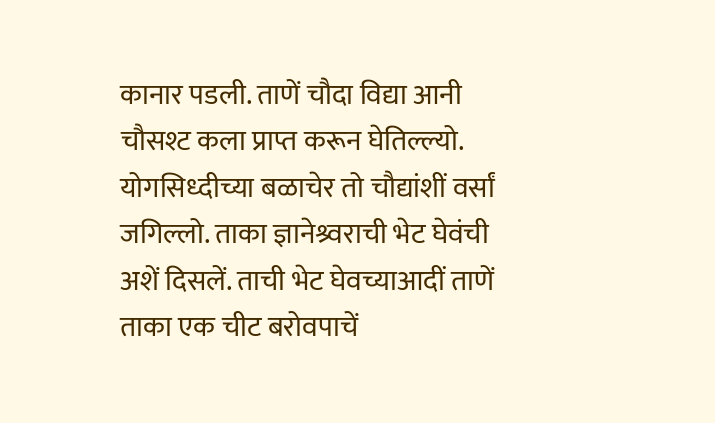कानार पडली. ताणें चौदा विद्या आनी चौसश्ट कला प्राप्त करून घेतिल्ल्यो. योगसिध्दीच्या बळाचेर तो चौद्यांशीं वर्सां जगिल्लो. ताका ज्ञानेश्र्वराची भेट घेवंची अशें दिसलें. ताची भेट घेवच्याआदीं ताणें ताका एक चीट बरोवपाचें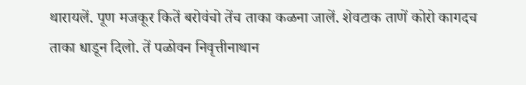थारायलें. पूण मजकूर कितें बरोवंचो तेंच ताका कळना जालें. शेवटाक ताणें कोरो कागदच ताका धाडून दिलो. तें पळोवन निवृत्तीनाथान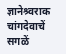ज्ञानेश्र्वराक चांगदेवाचें सगळें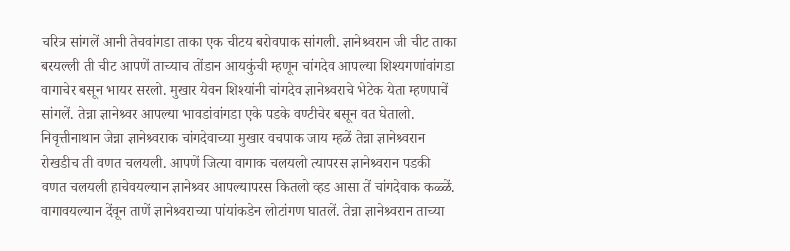चरित्र सांगलें आनी तेचवांगडा ताका एक चीटय बरोवपाक सांगली. ज्ञानेश्र्वरान जी चीट ताका बरयल्ली ती चीट आपणें ताच्याच तोंडान आयकुंची म्हणून चांगदेव आपल्या शिश्यगणांवांगडा वागाचेर बसून भायर सरलो. मुखार येवन शिश्यांनी चांगदेव ज्ञानेश्र्वराचे भेटेक येता म्हणपाचें सांगलें. तेन्ना ज्ञानेश्र्वर आपल्या भावडांवांगडा एके पडके वण्टीचेर बसून वत घेतालो. निवृत्तीनाथान जेन्ना ज्ञानेश्र्वराक चांगदेवाच्या मुखार वचपाक जाय म्हळें तेन्ना ज्ञानेश्र्वरान रोखडीच ती वणत चलयली. आपणें जित्या वागाक चलयलो त्यापरस ज्ञानेश्र्वरान पडकी वणत चलयली हाचेवयल्यान ज्ञानेश्र्वर आपल्यापरस कितलो व्हड आसा तें चांगदेवाक कळ्ळें. वागावयल्यान देंवून ताणें ज्ञानेश्र्वराच्या पांयांकडेन लोटांगण घातलें. तेन्ना ज्ञानेश्र्वरान ताच्या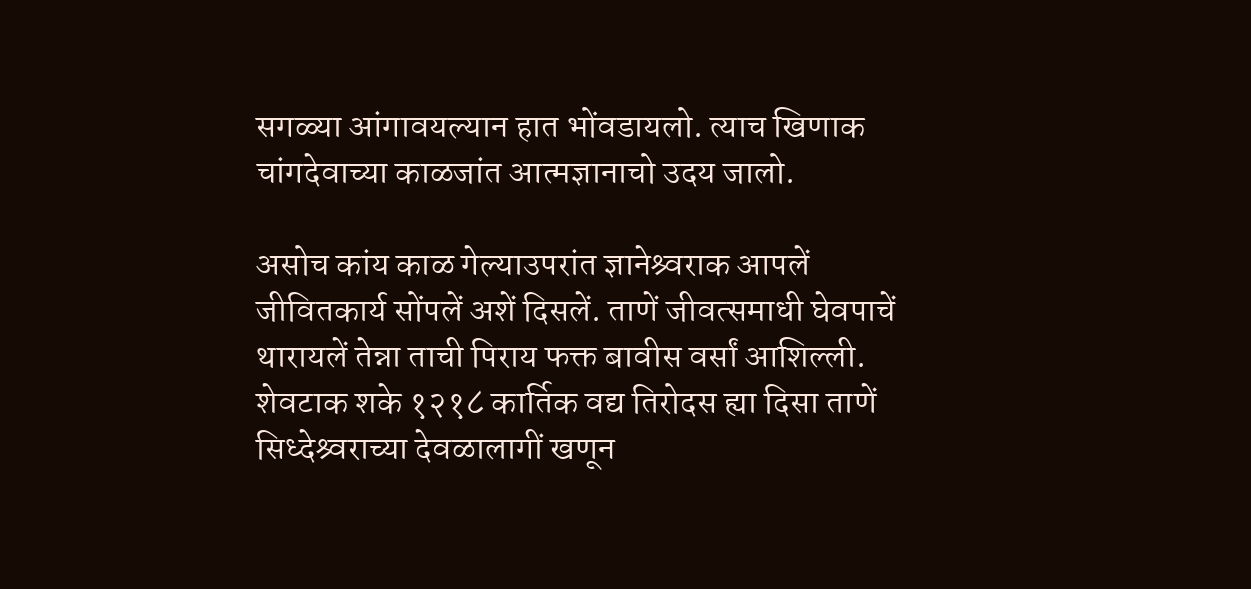सगळ्या आंगावयल्यान हात भोंवडायलो. त्याच खिणाक चांगदेवाच्या काळजांत आत्मज्ञानाचो उदय जालो.

असोच कांय काळ गेल्याउपरांत ज्ञानेश्र्वराक आपलें जीवितकार्य सोंपलें अशें दिसलें. ताणें जीवत्समाधी घेवपाचें थारायलें तेन्ना ताची पिराय फक्त बावीस वर्सां आशिल्ली. शेवटाक शके १२१८ कार्तिक वद्य तिरोदस ह्या दिसा ताणें सिध्देश्र्वराच्या देवळालागीं खणून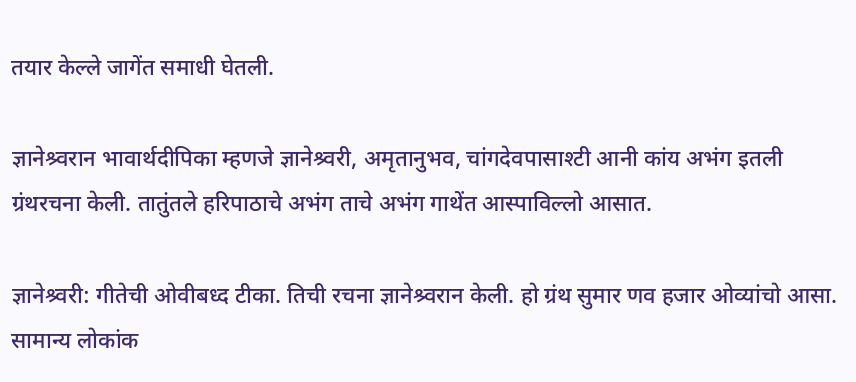तयार केल्ले जागेंत समाधी घेतली.

ज्ञानेश्र्वरान भावार्थदीपिका म्हणजे ज्ञानेश्र्वरी, अमृतानुभव, चांगदेवपासाश्टी आनी कांय अभंग इतली ग्रंथरचना केली. तातुंतले हरिपाठाचे अभंग ताचे अभंग गाथेंत आस्पाविल्लो आसात.

ज्ञानेश्र्वरी: गीतेची ओवीबध्द टीका. तिची रचना ज्ञानेश्र्वरान केली. हो ग्रंथ सुमार णव हजार ओव्यांचो आसा. सामान्य लोकांक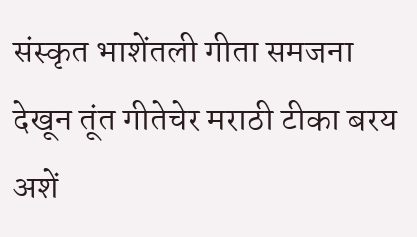संस्कृत भाशेंतली गीता समजना देखून तूंत गीतेचेर मराठी टीका बरय अशें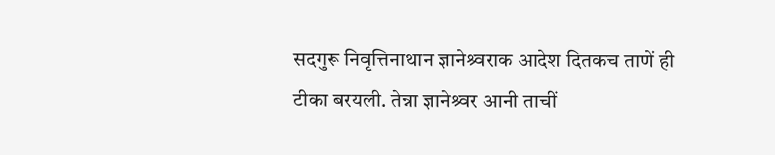सदगुरू निवृत्तिनाथान ज्ञानेश्र्वराक आदेश दितकच ताणें ही टीका बरयली. तेन्ना ज्ञानेश्र्वर आनी ताचीं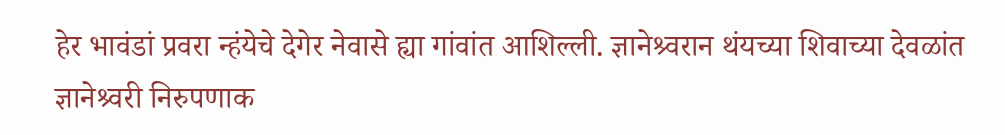हेर भावंडां प्रवरा न्हंयेचे देगेर नेवासे ह्या गांवांत आशिल्ली. ज्ञानेश्र्वरान थंयच्या शिवाच्या देवळांत ज्ञानेश्र्वरी निरुपणाक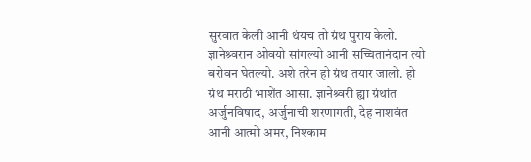सुरवात केली आनी थंयच तो ग्रंथ पुराय केलो. ज्ञानेश्र्वरान ओवयो सांगल्यो आनी सच्चितानंदान त्यो बरोवन घेतल्यो. अशे तरेन हो ग्रंथ तयार जालो. हो ग्रंथ मराठी भाशेंत आसा. ज्ञानेश्र्वरी ह्या ग्रंथांत अर्जुनविषाद, अर्जुनाची शरणागती, देह नाशवंत आनी आत्मो अमर, निश्काम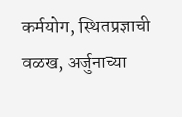कर्मयोग, स्थितप्रज्ञाची वळख, अर्जुनाच्या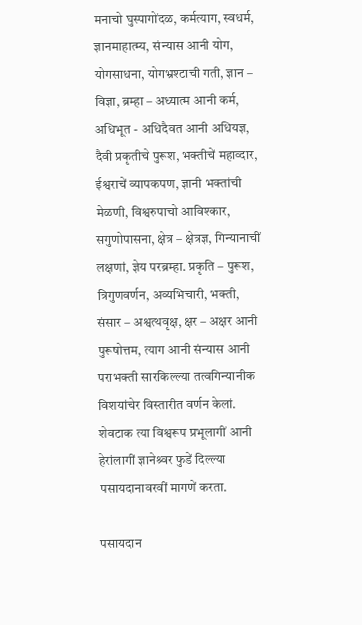मनाचो घुस्पागोंदळ, कर्मत्याग, स्वधर्म, ज्ञानमाहात्म्य, संन्यास आनी योग, योगसाधना, योगभ्रश्टाची गती, ज्ञान – विज्ञा, ब्रम्हा – अध्यात्म आनी कर्म, अधिभूत - अधिदैवत आनी अधियज्ञ, दैवी प्रकृतीचे पुरूश, भक्तीचें महाव्दार, ईश्वराचें व्यापकपण, ज्ञानी भक्तांची मेळणी, विश्वरुपाचो आविश्कार, सगुणोपासना, क्षेत्र – क्षेत्रज्ञ, गिन्यानाचीं लक्षणां, ज्ञेय परब्रम्हा. प्रकृति – पुरूश, त्रिगुणवर्णन, अव्यभिचारी, भक्ती, संसार – अश्वत्थवृक्ष, क्षर – अक्षर आनी पुरूषोत्तम, त्याग आनी संन्यास आनी पराभक्ती सारकिल्ल्या तत्वगिन्यानीक विशयांचेर विस्तारीत वर्णन केलां. शेवटाक त्या विश्वरूप प्रभूलागीं आनी हेरांलागीं ज्ञानेश्र्वर फुडें दिल्ल्या पसायदानावरवीं मागणें करता.

पसायदान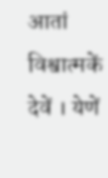आतां विश्वात्मकें देवें । येणें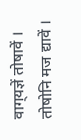वाग्‌यज्ञें तोषावें ।
तोषोनि मज द्यावें ।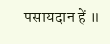पसायदान हें ॥